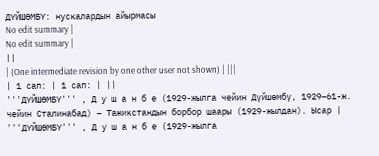ДҮЙШӨМБҮ: нускалардын айырмасы
No edit summary |
No edit summary |
||
| (One intermediate revision by one other user not shown) | |||
| 1 сап: | 1 сап: | ||
'''ДҮЙШӨМБҮ''' , Д у ш а н б е (1929-жылга чейин Дүйшөмбү, 1929–61-ж. чейин Сталинабад) – Тажикстандын борбор шаары (1929-жылдан). Ысар | '''ДҮЙШӨМБҮ''' , Д у ш а н б е (1929-жылга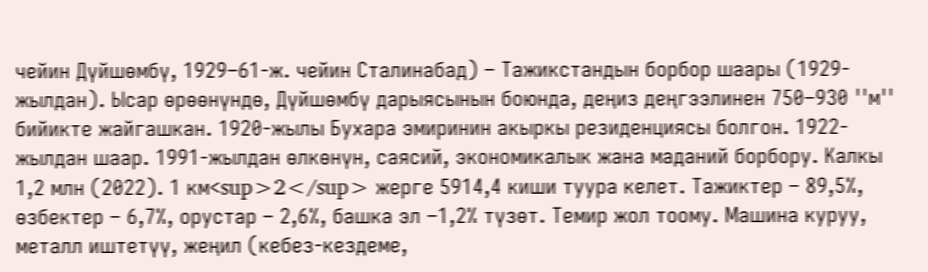чейин Дүйшөмбү, 1929–61-ж. чейин Сталинабад) – Тажикстандын борбор шаары (1929-жылдан). Ысар өрөөнүндө, Дүйшөмбү дарыясынын боюнда, деңиз деңгээлинен 750–930 ''м'' бийикте жайгашкан. 1920-жылы Бухара эмиринин акыркы резиденциясы болгон. 1922- жылдан шаар. 1991-жылдан өлкөнүн, саясий, экономикалык жана маданий борбору. Калкы 1,2 млн (2022). 1 км<sup>2</sup> жерге 5914,4 киши туура келет. Тажиктер – 89,5%, өзбектер – 6,7%, орустар – 2,6%, башка эл –1,2% түзөт. Темир жол тоому. Машина куруу, металл иштетүү, жеңил (кебез-кездеме,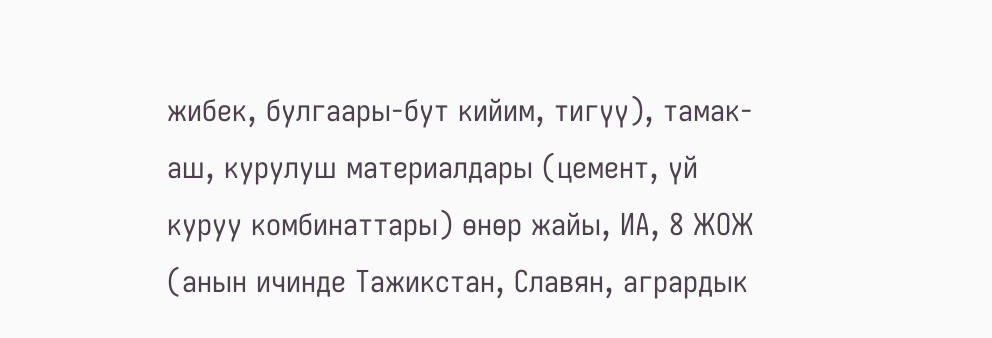жибек, булгаары-бут кийим, тигүү), тамак-аш, курулуш материалдары (цемент, үй куруу комбинаттары) өнөр жайы, ИА, 8 ЖОЖ (анын ичинде Тажикстан, Славян, агрардык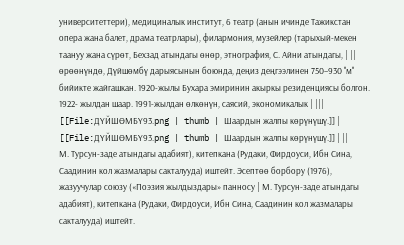университеттери), медициналык институт, 6 театр (анын ичинде Тажикстан опера жана балет, драма театрлары), филармония, музейлер (тарыхый-мекен таануу жана сүрөт, Бехзад атындагы өнөр, этнография, С. Айни атындагы, | ||
өрөөнүндө, Дүйшөмбү дарыясынын боюнда, деңиз деңгээлинен 750–930 ''м'' бийикте жайгашкан. 1920-жылы Бухара эмиринин акыркы резиденциясы болгон. 1922- жылдан шаар. 1991-жылдан өлкөнүн, саясий, экономикалык | |||
[[File:ДҮЙШӨМБҮ93.png | thumb | Шаардын жалпы көрүнүшү.]] | [[File:ДҮЙШӨМБҮ93.png | thumb | Шаардын жалпы көрүнүшү.]] | ||
М. Турсун-заде атындагы адабият), китепкана (Рудаки, Фирдоуси, Ибн Сина, Саадинин кол жазмалары сакталууда) иштейт. Эсептөө борбору (1976), жазуучулар союзу («Поэзия жылдыздары» панносу | М. Турсун-заде атындагы адабият), китепкана (Рудаки, Фирдоуси, Ибн Сина, Саадинин кол жазмалары сакталууда) иштейт.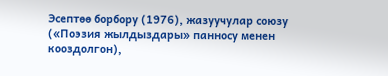Эсептөө борбору (1976), жазуучулар союзу («Поэзия жылдыздары» панносу менен кооздолгон),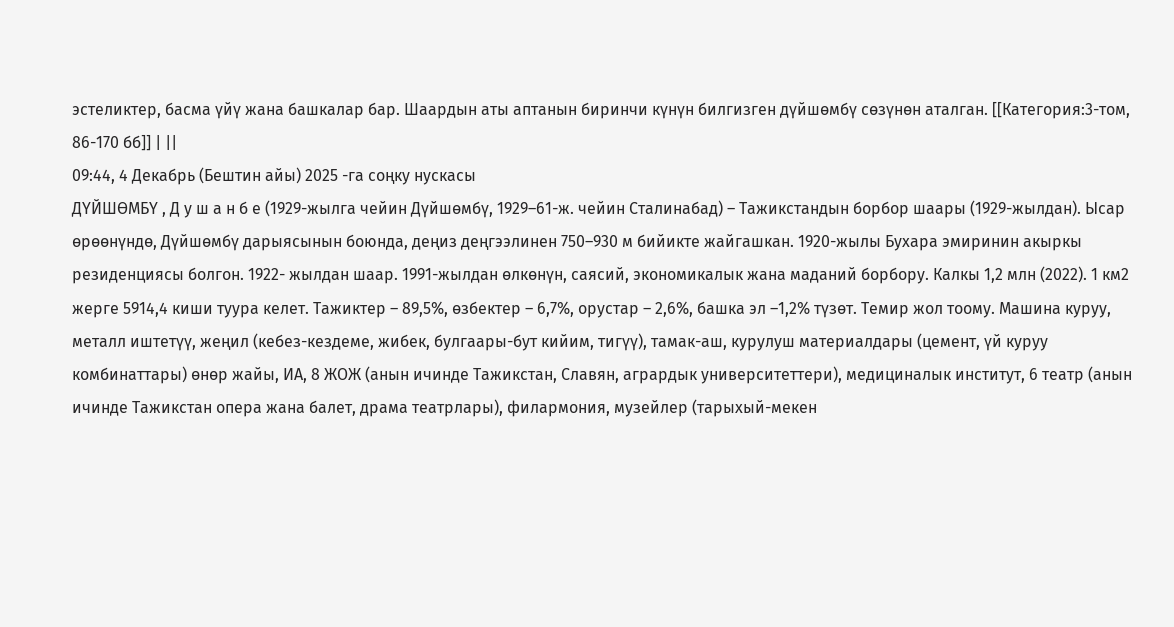эстеликтер, басма үйү жана башкалар бар. Шаардын аты аптанын биринчи күнүн билгизген дүйшөмбү сөзүнөн аталган. [[Категория:3-том, 86-170 бб]] | ||
09:44, 4 Декабрь (Бештин айы) 2025 -га соңку нускасы
ДҮЙШӨМБҮ , Д у ш а н б е (1929-жылга чейин Дүйшөмбү, 1929–61-ж. чейин Сталинабад) – Тажикстандын борбор шаары (1929-жылдан). Ысар өрөөнүндө, Дүйшөмбү дарыясынын боюнда, деңиз деңгээлинен 750–930 м бийикте жайгашкан. 1920-жылы Бухара эмиринин акыркы резиденциясы болгон. 1922- жылдан шаар. 1991-жылдан өлкөнүн, саясий, экономикалык жана маданий борбору. Калкы 1,2 млн (2022). 1 км2 жерге 5914,4 киши туура келет. Тажиктер – 89,5%, өзбектер – 6,7%, орустар – 2,6%, башка эл –1,2% түзөт. Темир жол тоому. Машина куруу, металл иштетүү, жеңил (кебез-кездеме, жибек, булгаары-бут кийим, тигүү), тамак-аш, курулуш материалдары (цемент, үй куруу комбинаттары) өнөр жайы, ИА, 8 ЖОЖ (анын ичинде Тажикстан, Славян, агрардык университеттери), медициналык институт, 6 театр (анын ичинде Тажикстан опера жана балет, драма театрлары), филармония, музейлер (тарыхый-мекен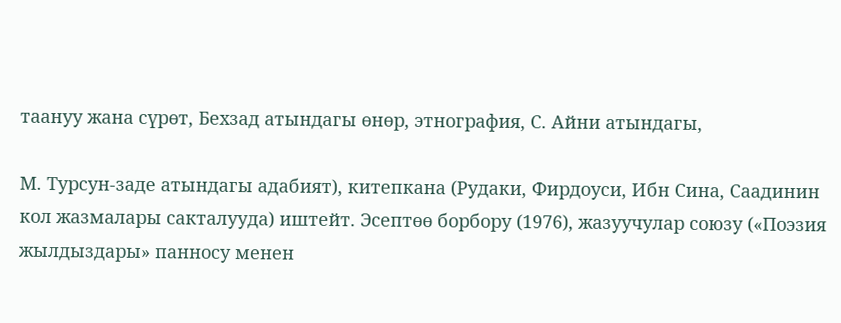таануу жана сүрөт, Бехзад атындагы өнөр, этнография, С. Айни атындагы,

М. Турсун-заде атындагы адабият), китепкана (Рудаки, Фирдоуси, Ибн Сина, Саадинин кол жазмалары сакталууда) иштейт. Эсептөө борбору (1976), жазуучулар союзу («Поэзия жылдыздары» панносу менен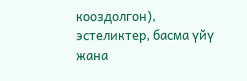кооздолгон), эстеликтер, басма үйү жана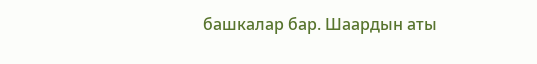башкалар бар. Шаардын аты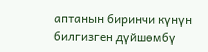аптанын биринчи күнүн билгизген дүйшөмбү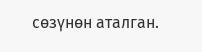сөзүнөн аталган.